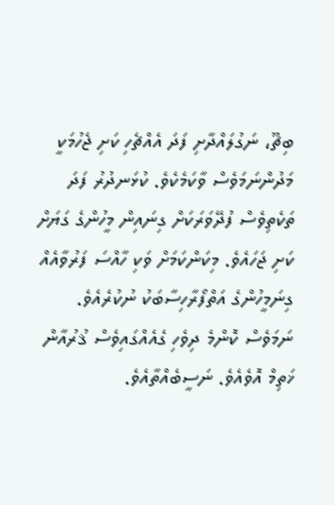ބިޗޫ، ނަގުލައްދާށި ފަދަ އެއްޗެހި ކަށި ޖެހުމަކީ މަދުންނަމަވެސް ވާކަމެކެވެ. ކުޅަނދުރު ފަދަ ތަކެތިވެސް ފުދޭވަރަކަށް ގިނައިން މީހުންގެ ގަޔަށް ކަށި ޖަހައެވެ. މިކަންކަމަށް ވަކި ހާއްސަ ފަރުވާއެއް ގިނަމީހުންގެ އަތްފޯރާހިސާބަކު ނުކުރެއެވެ. ނަމަވެސް ކޮންމެ ދިވެހި ގެއެއްގައިވެސް ޤުރުއާން ޚަތިމް އޮވެއެވެ. ނަސީބެއްތާއެވެ.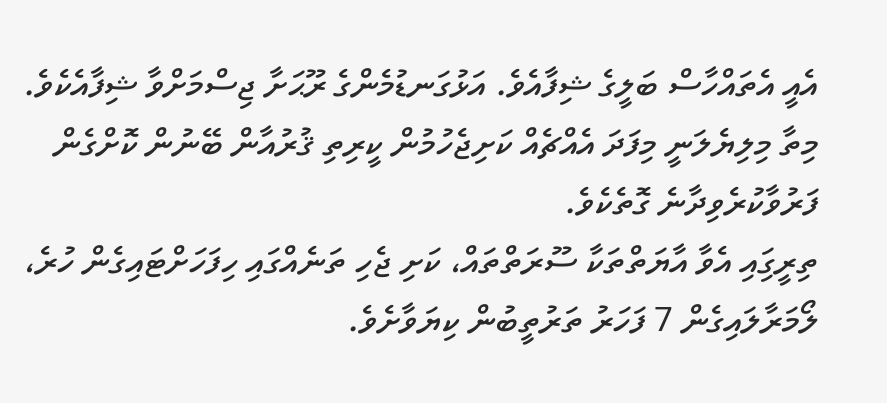އެއީ އެތައްހާސް ބަލީގެ ޝިފާއެވެ. އަޅުގަނޑުމެންގެ ރޫޙަށާ ޖިސްމަށްވާ ޝިފާއެކެވެ. މިތާ މިލިޔެލަނީ މިފަދަ އެއްޗެއް ކަށިޖެހުމުން ކީރިތި ޤުރުއާން ބޭނުން ކޮށްގެން ފަރުވާކުރެވިދާނެ ގޮތެކެވެ.
ތިރީގަިއި އެވާ އާޔަތްތަކާ ސޫރަތްތައް، ކަށި ޖެހި ތަނެއްގައި ހިފަހަށްޓައިގެން ހުރެ، ލޯމަރާލައިގެން 7 ފަހަރު ތަރުތީބުން ކިޔަވާށެވެ.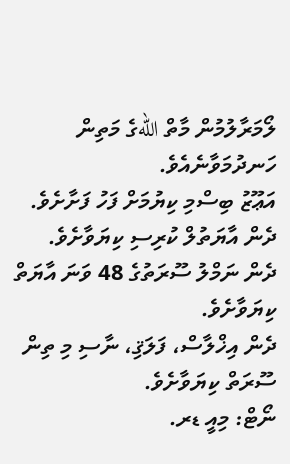ލޯމަރާލުމުން މާތް اللهގެ މަތިން ހަނދުމަވާނެއެވެ.
އަޢޫޒު ބިސްމި ކިޔުމަށް ފަހު ފަށާށެވެ.
ދެން އާޔަތުލް ކުރިސި ކިޔަވާށެވެ.
ދެން ނަމްލު ސޫރަތުގެ 48 ވަނަ އާޔަތް ކިޔަވާށެވެ.
ދެން އިޚްލާސް، ފަލަޤި، ނާސި މި ތިން ސޫރަތް ކިޔަވާށެވެ.
ނޯޓް: މިއީ ޑރ.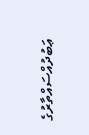ޢަބުދުއްސައްތާރުގެ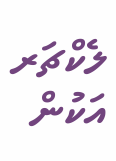ލެކްޗަރ އަކުން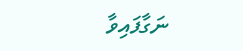ނަގާފައިވާ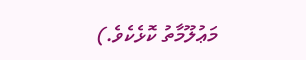މަޢުލޫމާތު ކޮޅެކެވެ.)